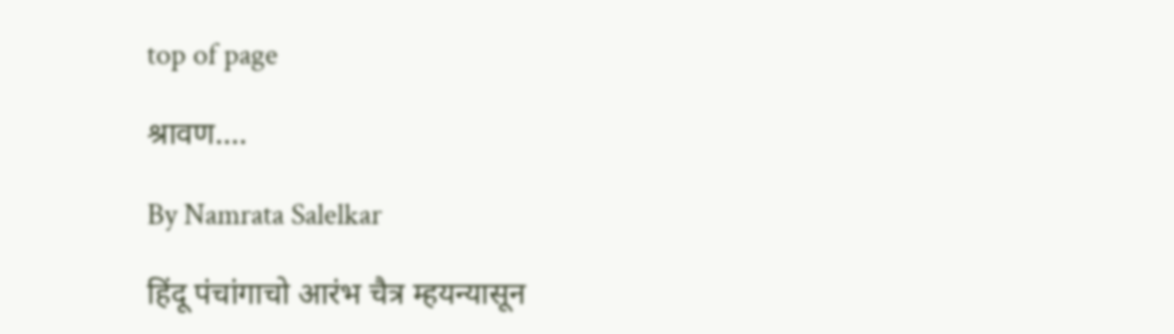top of page

श्रावण....

By Namrata Salelkar

हिंदू पंचांगाचो आरंभ चैत्र म्हयन्यासून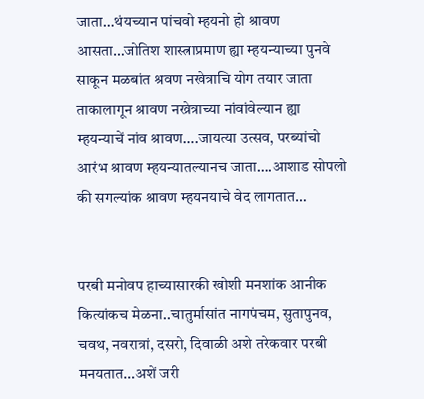जाता…थंयच्यान पांचवो म्हयनो हो श्रावण आसता…जोतिश शास्त्राप्रमाण ह्या म्हयन्याच्या पुनवे साकून मळबांत श्रवण नखेत्राचि योग तयार जाता ताकालागून श्रावण नख्रेत्राच्या नांवांवेल्यान ह्या म्हयन्याचें नांव श्रावण….जायत्या उत्सव, परब्यांचो आरंभ श्रावण म्हयन्यातल्यानच जाता….आशाड सोपलो की सगल्यांक श्रावण म्हयनयाचे वेद लागतात…


परबी मनोवप हाच्यासारकी खोशी मनशांक आनीक कित्यांकच मेळना..चातुर्मासांत नागपंचम, सुतापुनव, चवथ, नवरात्रां, दसरो, दिवाळी अशे तरेकवार परबी मनयतात…अशें जरी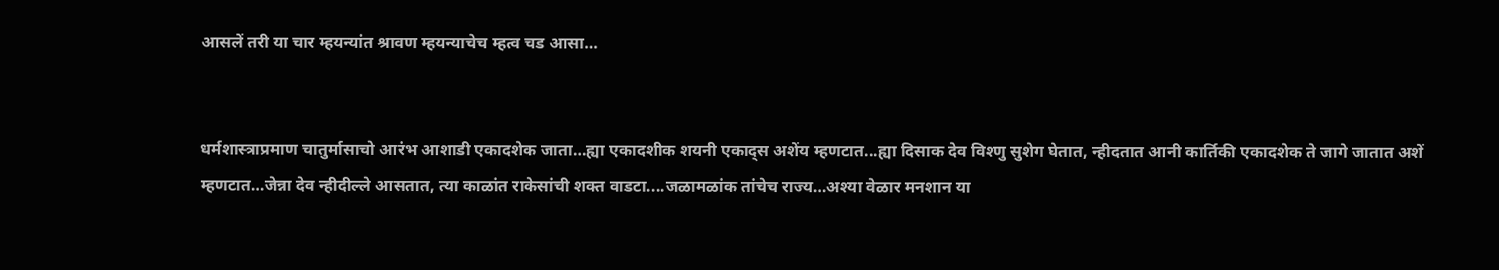आसलें तरी या चार म्हयन्यांत श्रावण म्हयन्याचेच म्हत्व चड आसा…


धर्मशास्त्राप्रमाण चातुर्मासाचो आरंभ आशाडी एकादशेक जाता…ह्या एकादशीक शयनी एकाद्स अशेंय म्हणटात...ह्या दिसाक देव विश्णु सुशेग घेतात, न्हीदतात आनी कार्तिकी एकादशेक ते जागे जातात अशें म्हणटात…जेन्ना देव न्हीदील्ले आसतात, त्या काळांत राकेसांची शक्त वाडटा....जळामळांक तांचेच राज्य…अश्या वेळार मनशान या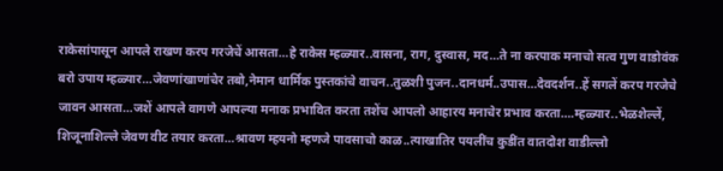राकेसांपासून आपले राखण करप गरजेचें आसता…हे राकेस म्हळ्यार..वासना, राग, दुस्वास, मद…ते ना करपाक मनाचो सत्व गुण वाडोवंक बरो उपाय म्हळ्यार…जेवणांखाणांचेर तबो,नेमान धार्मिक पुस्तकांचे वाचन..तुळशी पुजन..दानधर्म..उपास…देवदर्शन..हें सगलें करप गरजेचे जावन आसता…जशें आपले वागणे आपल्या मनाक प्रभावित करता तशेंच आपलो आहारय मनाचेर प्रभाव करता….म्हळ्यार..भेळशेल्लें, शिजूनाशिल्ले जेवण वीट तयार करता…श्रावण म्हयनो म्हणजे पावसाचो काळ..त्याखातिर पयलींच कुडींत वातदोश वाडील्लो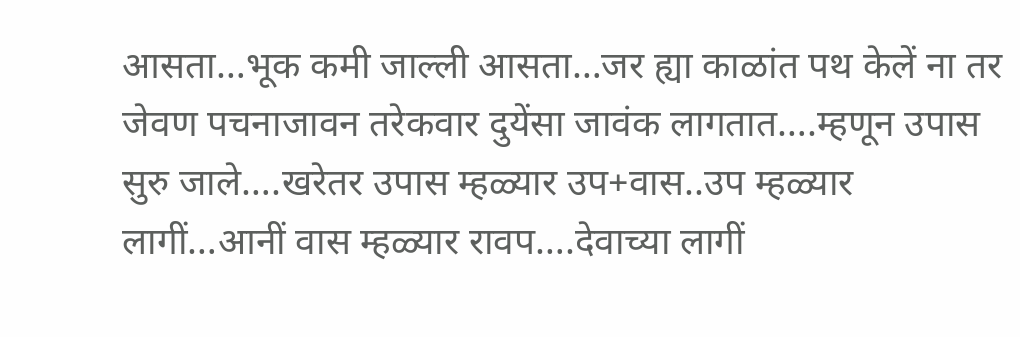आसता…भूक कमी जाल्ली आसता…जर ह्या काळांत पथ केलें ना तर जेवण पचनाजावन तरेकवार दुयेंसा जावंक लागतात….म्हणून उपास सुरु जाले….खरेतर उपास म्हळ्यार उप+वास..उप म्हळ्यार लागीं…आनीं वास म्हळ्यार रावप….देवाच्या लागीं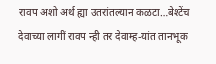रावप अशो अर्थ ह्या उतरांतल्यान कळटा…बेश्टेंच देवाच्या लागीं रावप न्ही तर देवाम्ह-यांत तानभूक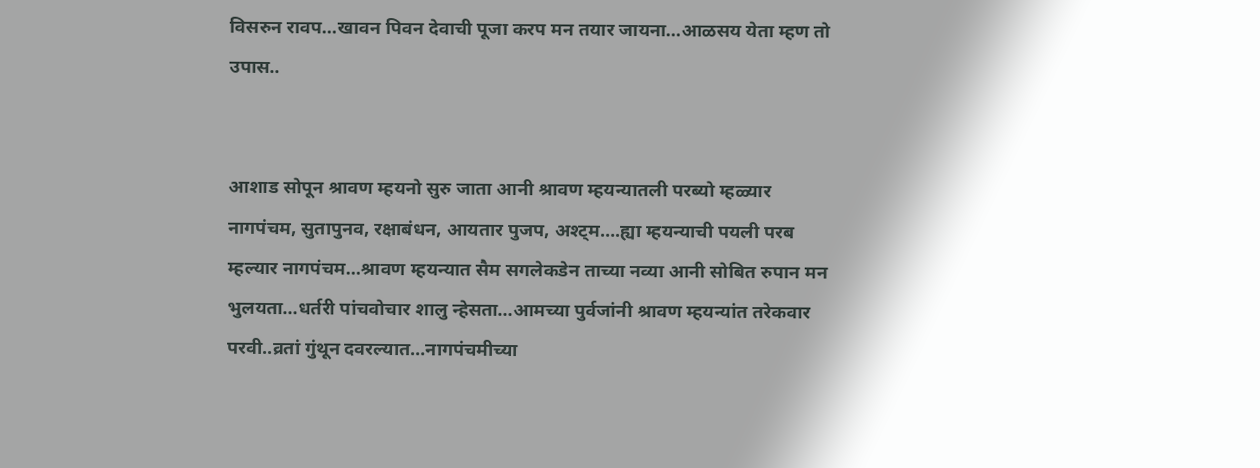विसरुन रावप…खावन पिवन देवाची पूजा करप मन तयार जायना…आळसय येता म्हण तो उपास..


आशाड सोपून श्रावण म्हयनो सुरु जाता आनी श्रावण म्हयन्यातली परब्यो म्हळ्यार नागपंचम, सुतापुनव, रक्षाबंधन, आयतार पुजप, अश्ट्म….ह्या म्हयन्याची पयली परब म्हल्यार नागपंचम…श्रावण म्हयन्यात सैम सगलेकडेन ताच्या नव्या आनी सोबित रुपान मन भुलयता…धर्तरी पांचवोचार शालु न्हेसता…आमच्या पुर्वजांनी श्रावण म्हयन्यांत तरेकवार परवी..व्रतां गुंथून दवरल्यात…नागपंचमीच्या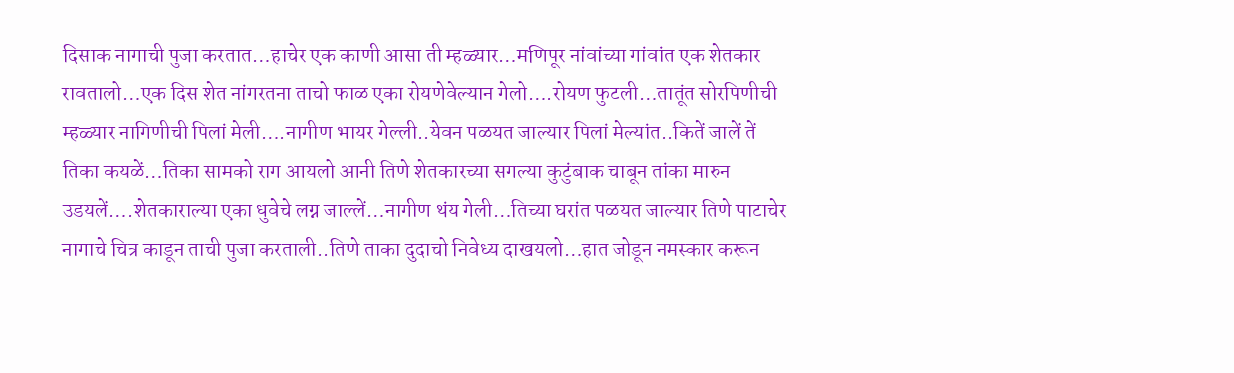दिसाक नागाची पुजा करतात…हाचेर एक काणी आसा ती म्हळ्यार…मणिपूर नांवांच्या गांवांत एक शेतकार रावतालो…एक दिस शेत नांगरतना ताचो फाळ एका रोयणेवेल्यान गेलो….रोयण फुटली…तातूंत सोरपिणीची म्हळ्यार नागिणीची पिलां मेली….नागीण भायर गेल्ली..येवन पळयत जाल्यार पिलां मेल्यांत..कितें जालें तें तिका कयळें…तिका सामको राग आयलो आनी तिणे शेतकारच्या सगल्या कुटुंबाक चाबून तांका मारुन उडयलें….शेतकाराल्या एका धुवेचे लग्न जाल्लें…नागीण थंय गेली…तिच्या घरांत पळयत जाल्यार तिणे पाटाचेर नागाचे चित्र काडून ताची पुजा करताली..तिणे ताका दुदाचो निवेध्य दाखयलो…हात जोडून नमस्कार करून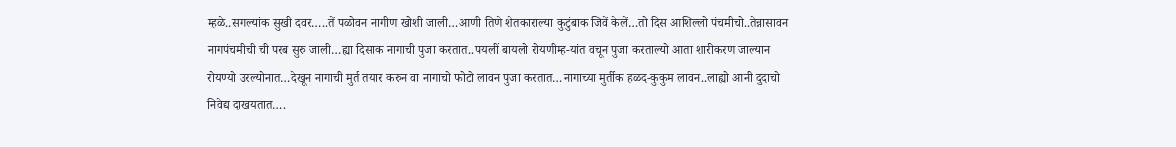म्हळे..सगल्यांक सुखी दवर…..तें पळोवन नागीण खोशी जाली…आणी तिणे शेतकाराल्या कुटुंबाक जिवें केलें…तो दिस आशिल्लो पंचमीचो..तेन्नासावन नागपंचमीची ची परब सुरु जाली…ह्या दिसाक नागाची पुजा करतात..पयलीं बायलो रोयणीम्ह-यांत वचून पुजा करताल्यो आता शारीकरण जाल्यान रोयण्यो उरल्योनात…देखून नागाची मुर्त तयार करुन वा नागाचो फोटो लावन पुजा करतात…नागाच्या मुर्तीक हळद-कुकुम लावन..लाह्यो आनी दुदाचो निवेद्य दाखयतात….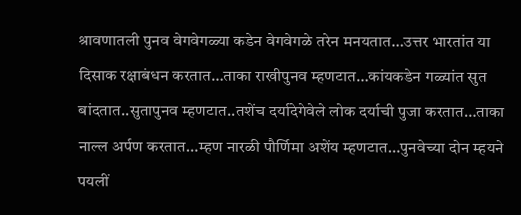श्रावणातली पुनव वेगवेगळ्या कडेन वेगवेगळे तरेन मनयतात…उत्तर भारतांत या दिसाक रक्षाबंधन करतात…ताका राखीपुनव म्हणटात…कांयकडेन गळ्यांत सुत बांदतात..सुतापुनव म्हणटात..तशेंच दर्यादेगेवेले लोक दर्याची पुजा करतात…ताका नाल्ल अर्पण करतात…म्हण नारळी पौर्णिमा अशेंय म्हणटात…पुनवेच्या दोन म्हयने पयलीं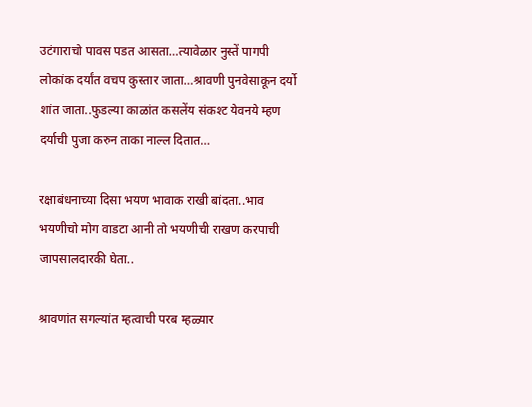उटंगाराचो पावस पडत आसता…त्यावेळार नुस्तें पागपी लोकांक दर्यांत वचप कुस्तार जाता…श्रावणी पुनवेसाकून दर्यो शांत जाता..फुडल्या काळांत कसलेंय संकश्ट येवनये म्हण दर्याची पुजा करुन ताका नाल्ल दितात…

रक्षाबंधनाच्या दिसा भयण भावाक राखी बांदता..भाव भयणीचो मोग वाडटा आनी तो भयणीची राखण करपाची जापसालदारकी घेता..

श्रावणांत सगल्यांत म्हत्वाची परब म्हळ्यार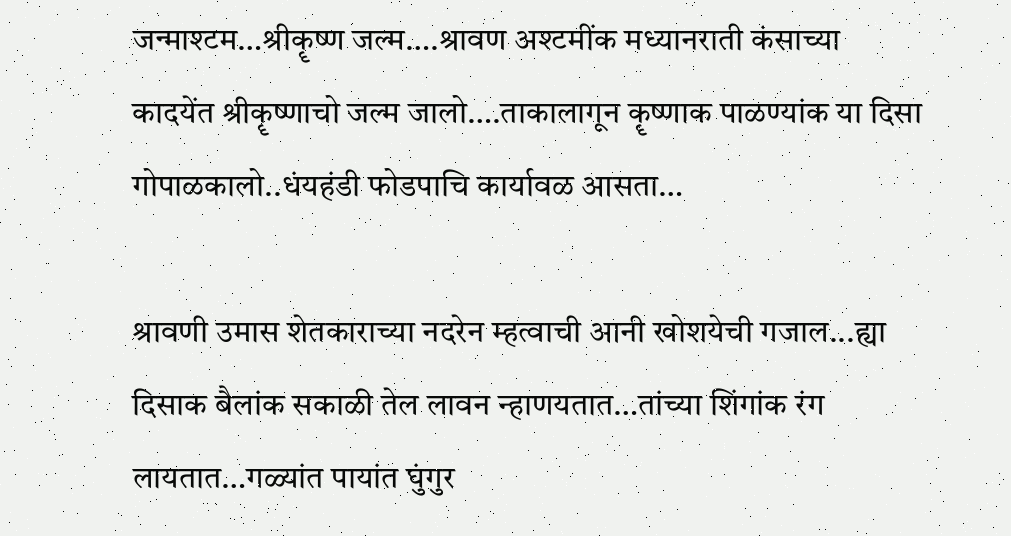जन्माश्टम…श्रीकॄष्ण जल्म….श्रावण अश्टमींक मध्यानराती कंसाच्या कादयेंत श्रीकॄष्णाचो जल्म जालो….ताकालागून कॄष्णाक पाळण्यांक या दिसा गोपाळकालो..धंयहंडी फोडपाचि कार्यावळ आसता…

श्रावणी उमास शेतकाराच्या नदरेन म्हत्वाची आनी खोशयेची गजाल...ह्या दिसाक बैलांक सकाळी तेल लावन न्हाणयतात…तांच्या शिंगांक रंग लायतात…गळ्यांत पायांत घुंगुर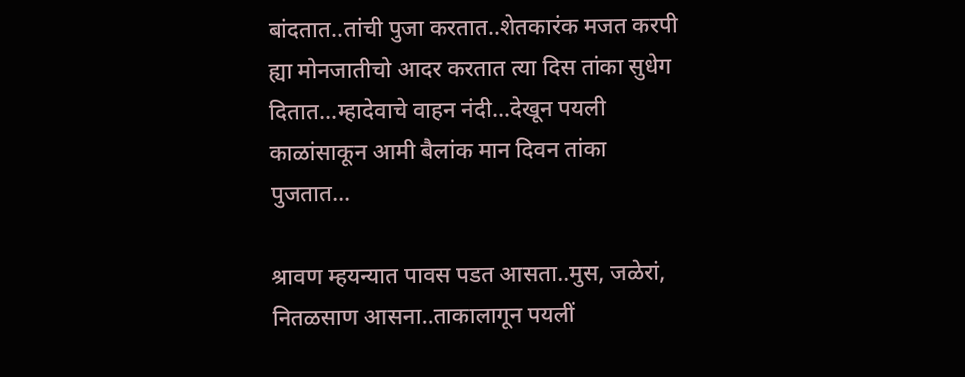बांदतात..तांची पुजा करतात..शेतकारंक मजत करपी ह्या मोनजातीचो आदर करतात त्या दिस तांका सुधेग दितात…म्हादेवाचे वाहन नंदी…देखून पयली काळांसाकून आमी बैलांक मान दिवन तांका पुजतात…

श्रावण म्हयन्यात पावस पडत आसता..मुस, जळेरां, नितळसाण आसना..ताकालागून पयलीं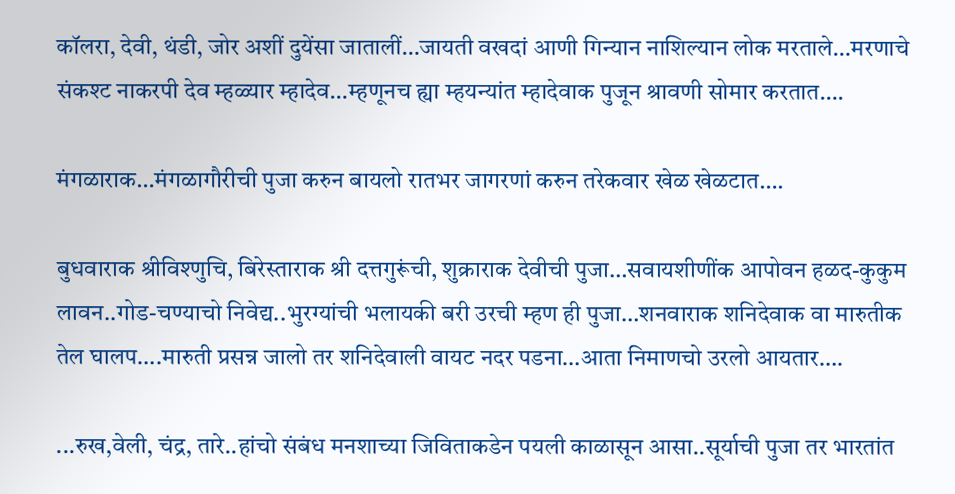कॉलरा, देवी, थंडी, जोर अशीं दुयेंसा जातालीं…जायती वखदां आणी गिन्यान नाशिल्यान लोक मरताले…मरणाचे संकश्ट नाकरपी देव म्हळ्यार म्हादेव…म्हणूनच ह्या म्हयन्यांत म्हादेवाक पुजून श्रावणी सोमार करतात….

मंगळाराक…मंगळागौरीची पुजा करुन बायलो रातभर जागरणां करुन तरेकवार खेळ खेळटात….

बुधवाराक श्रीविश्णुचि, बिरेस्ताराक श्री दत्तगुरूंची, शुक्राराक देवीची पुजा…सवायशीणींक आपोवन हळद-कुकुम लावन..गोड-चण्याचो निवेद्य..भुरग्यांची भलायकी बरी उरची म्हण ही पुजा…शनवाराक शनिदेवाक वा मारुतीक तेल घालप….मारुती प्रसन्न जालो तर शनिदेवाली वायट नदर पडना…आता निमाणचो उरलो आयतार….

...रुख,वेली, चंद्र, तारे..हांचो संबंध मनशाच्या जिविताकडेन पयली काळासून आसा..सूर्याची पुजा तर भारतांत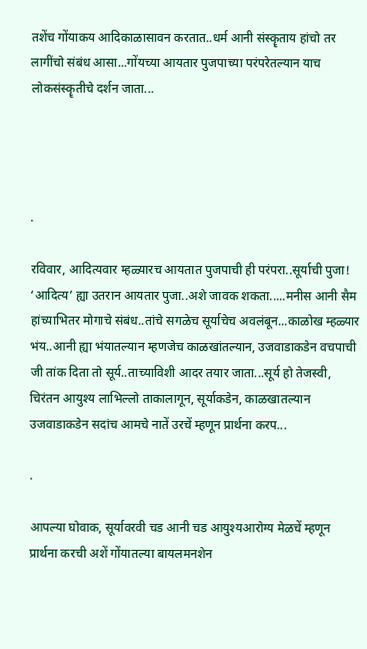तशेंच गोंयाकय आदिकाळासावन करतात..धर्म आनी संस्कॄताय हांचो तर लागींचो संबंध आसा...गोंयच्या आयतार पुजपाच्या परंपरेतल्यान याच लोकसंस्कॄतीचे दर्शन जाता...




.

रविवार, आदित्यवार म्हळ्यारच आयतात पुजपाची ही परंपरा..सूर्याची पुजा! ‘आदित्य’ ह्या उतरान आयतार पुजा..अशे जावक शकता.....मनीस आनी सैम हांच्याभितर मोगाचे संबंध..तांचे सगळेच सूर्याचेच अवलंबून...काळोख म्हळ्यार भंय..आनी ह्या भंयातल्यान म्हणजेच काळखांतल्यान, उजवाडाकडेन वचपाची जी तांक दिता तो सूर्य..ताच्याविशी आदर तयार जाता...सूर्य हो तेजस्वी, चिरंतन आयुश्य लाभिल्लो ताकालागून, सूर्याकडेन, काळखातल्यान उजवाडाकडेन सदांच आमचे नातें उरचें म्हणून प्रार्थना करप...

.

आपल्या घोवाक, सूर्यावरवी चड आनी चड आयुश्यआरोग्य मेळचें म्हणून प्रार्थना करची अशें गोंयातल्या बायलमनशेन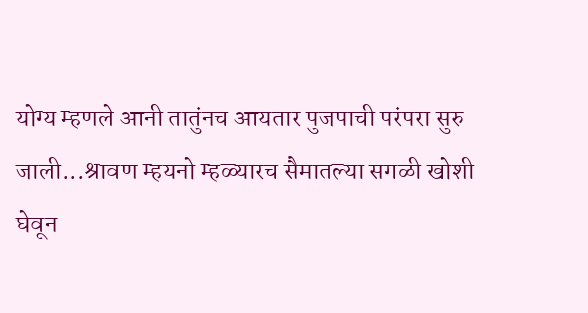योग्य म्हणले आनी तातुंनच आयतार पुजपाची परंपरा सुरु जाली...श्रावण म्हयनो म्हळ्यारच सैमातल्या सगळी खोशी घेवून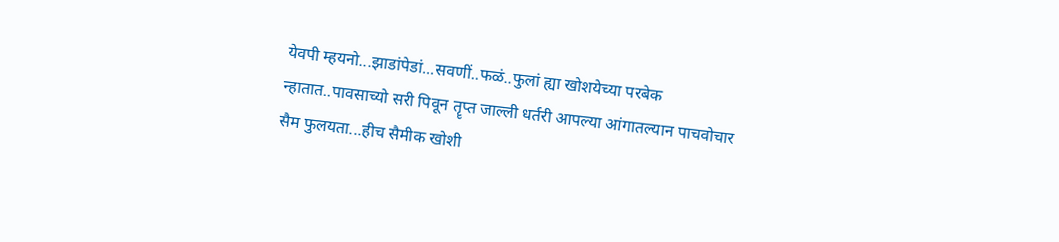येवपी म्हयनो...झाडांपेडां...सवणीं..फळं..फुलां ह्या खोशयेच्या परबेक न्हातात..पावसाच्यो सरी पिवून तॄप्त जाल्ली धर्तरी आपल्या आंगातल्यान पाचवोचार सैम फुलयता...हीच सैमीक खोशी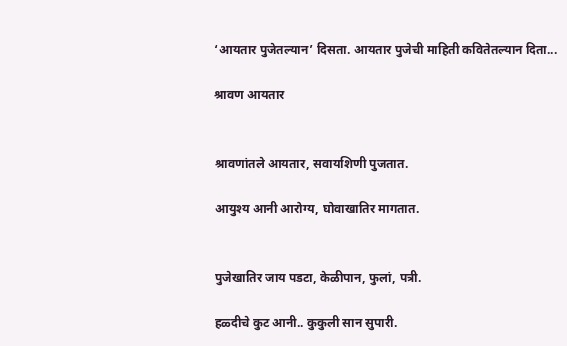‘आयतार पुजेतल्यान’ दिसता. आयतार पुजेची माहिती कवितेतल्यान दिता...

श्रावण आयतार


श्रावणांतले आयतार, सवायशिणी पुजतात.

आयुश्य आनी आरोग्य, घोवाखातिर मागतात.


पुजेखातिर जाय पडटा, केळीपान, फुलां, पत्री.

हळ्दीचे कुट आनी.. कुकुली सान सुपारी.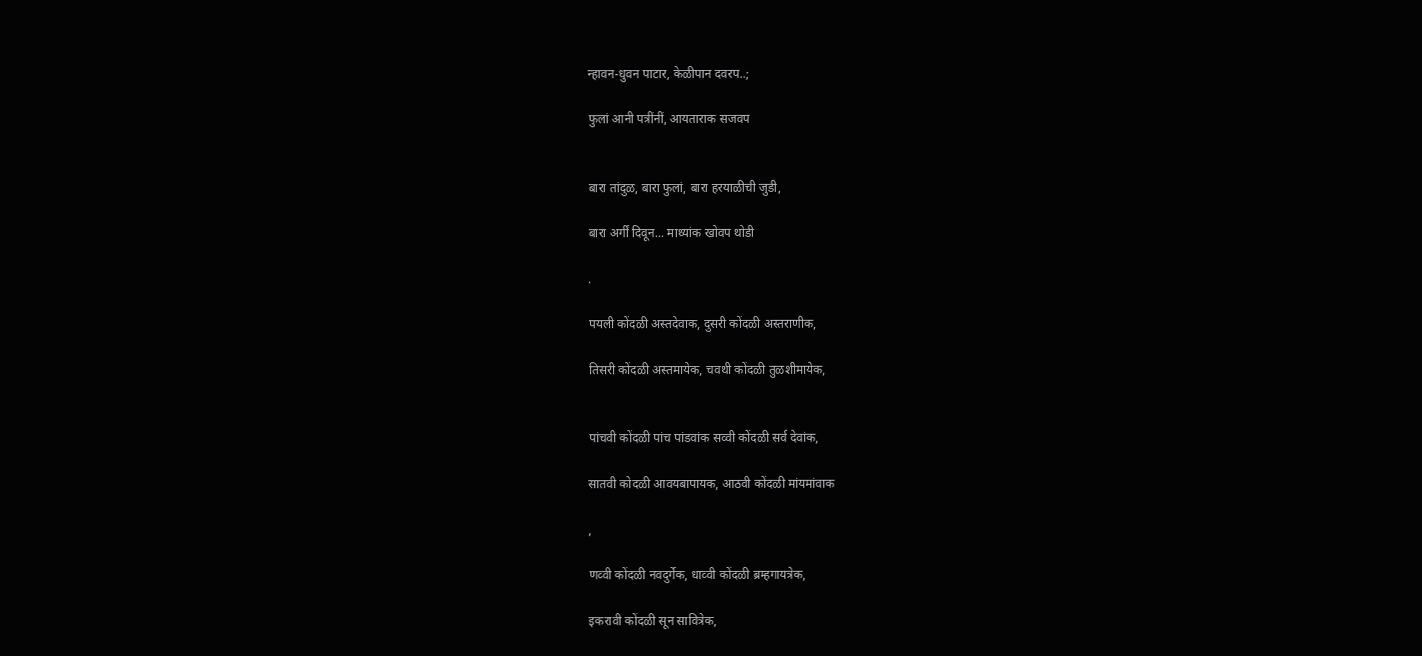न्हावन-धुवन पाटार, केळीपान दवरप..;

फुलां आनी पत्रींनीं, आयताराक सजवप


बारा तांदुळ, बारा फुलां, बारा हरयाळीची जुडी,

बारा अर्गीं दिवून... माथ्यांक खोवप थोडी

.

पयली कोंदळी अस्तदेवाक, दुसरी कोंदळी अस्तराणीक,

तिसरी कोंदळी अस्तमायेक, चवथी कोंदळी तुळशीमायेक,


पांचवी कोंदळी पांच पांडवांक सव्वी कोंदळी सर्व देवांक,

सातवी कोदळी आवयबापायक, आठवी कोंदळी मांयमांवाक

,

णव्वी कोंदळी नवदुर्गेक, धाव्वी कोंदळी ब्रम्हगायत्रेक,

इकरावी कोंदळी सून सावित्रेक,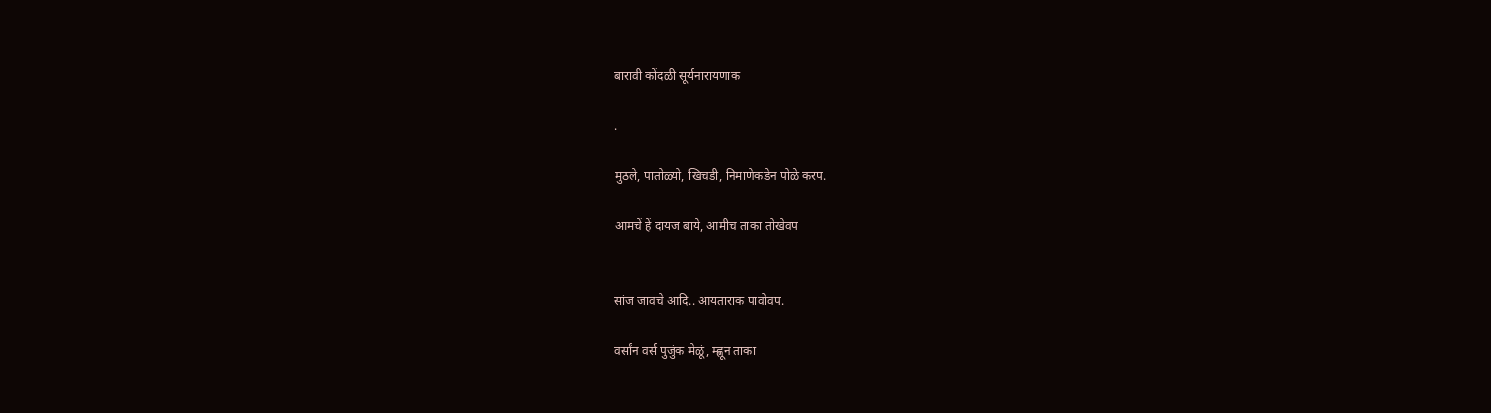बारावी कोंदळी सूर्यनारायणाक

.

मुठले, पातोळ्यो, खिचडी, निमाणेकडेन पोळे करप.

आमचें हें दायज बाये, आमीच ताका तोखेवप


सांज जावचे आदि.. आयताराक पावोवप.

वर्सांन वर्स पुजुंक मेळूं, म्ह्णून ताका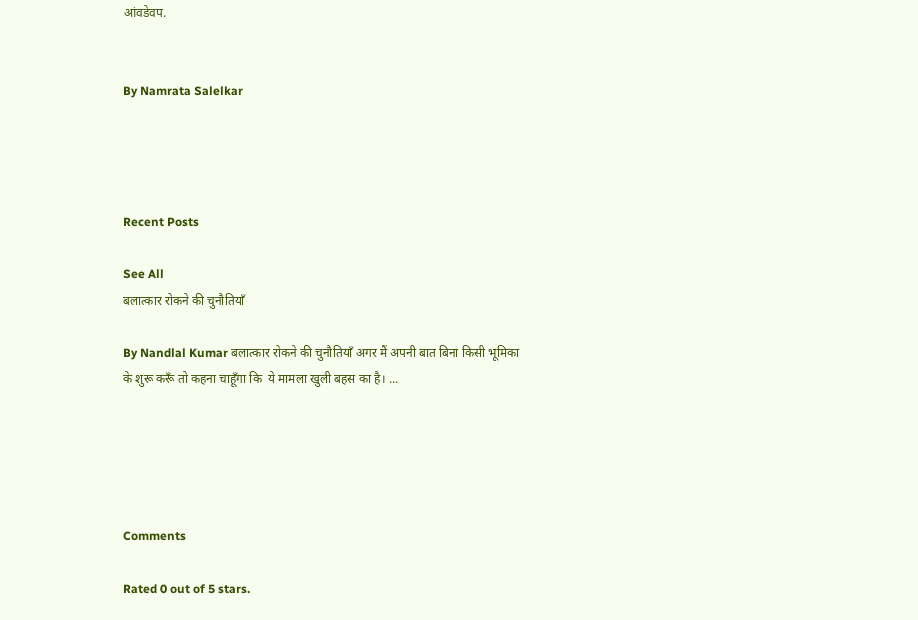आंवडेवप.


By Namrata Salelkar




Recent Posts

See All
बलात्कार रोकने की चुनौतियाँ

By Nandlal Kumar बलात्कार रोकने की चुनौतियाँ अगर मैं अपनी बात बिना किसी भूमिका के शुरू करूँ तो कहना चाहूँगा कि  ये मामला खुली बहस का है। ...





Comments

Rated 0 out of 5 stars.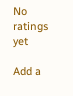No ratings yet

Add a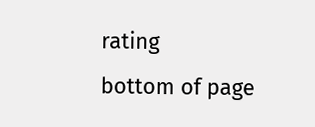rating
bottom of page